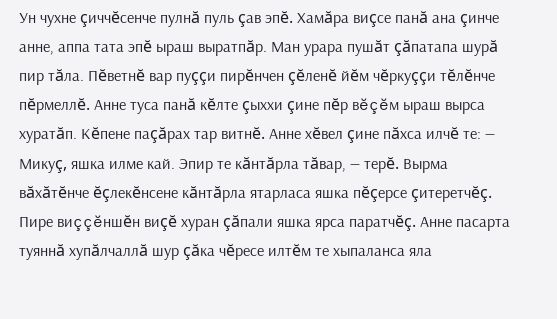Ун чухне çиччĕсенче пулнă пуль çав эпĕ. Хамăра виçсе панă ана çинче анне, аппа тата эпĕ ыраш выратпăр. Ман урара пушăт çăпатапа шурă пир тăла. Пĕветнĕ вар пуççи пирĕнчен çĕленĕ йĕм чĕркуççи тĕлĕнче пĕрмеллĕ. Анне туса панă кĕлте çыххи çине пĕр вĕçĕм ыраш вырса хуратăп. Кĕпене паçăрах тар витнĕ. Анне хĕвел çине пăхса илчĕ те: — Микуç, яшка илме кай. Эпир те кăнтăрла тăвар, — терĕ. Вырма вăхăтĕнче ĕçлекĕнсене кăнтăрла ятарласа яшка пĕçерсе çитеретчĕç. Пире виççĕншĕн виçĕ хуран çăпали яшка ярса паратчĕç. Анне пасарта туяннă хупăлчаллă шур çăка чĕресе илтĕм те хыпаланса яла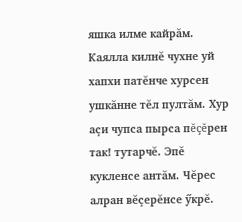яшка илме кайрăм. Каялла килнĕ чухне уй хапхи патĕнче хурсен ушкăнне тĕл пултăм. Хур аçи чупса пырса пĕçĕрен так! тутарчĕ. Эпĕ кукленсе антăм. Чĕрес алран вĕçерĕнсе ӳкрĕ.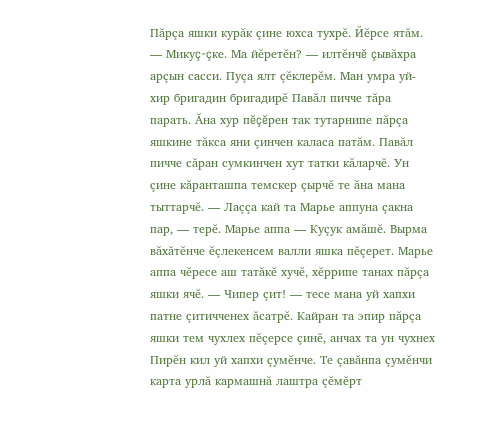Пăрçа яшки курăк çине юхса тухрĕ. Йĕрсе ятăм. — Микуç-çке. Ма йĕретĕн? — илтĕнчĕ çывăхра арçын сасси. Пуçа ялт çĕклерĕм. Ман умра уй-хир бригадин бригадирĕ Павăл пичче тăра парать. Ăна хур пĕçĕрен так тутарнипе пăрçа яшкине тăкса яни çинчен каласа патăм. Павăл пичче сăран сумкинчен хут татки кăларчĕ. Ун çине кăранташпа темскер çырчĕ те ăна мана тыттарчĕ. — Лаççа кай та Марье аппуна çакна пар, — терĕ. Марье аппа — Куçук амăшĕ. Вырма вăхăтĕнче ĕçлекенсем валли яшка пĕçерет. Марье аппа чĕресе аш татăкĕ хучĕ, хĕррипе танах пăрçа яшки ячĕ. — Чипер çит! — тесе мана уй хапхи патне çитичченех ăсатрĕ. Кайран та эпир пăрçа яшки тем чухлех пĕçерсе çинĕ, анчах та ун чухнех
Пирĕн кил уй хапхи çумĕнче. Те çавăнпа çумĕнчи карта урлă кармашнă лаштра çĕмĕрт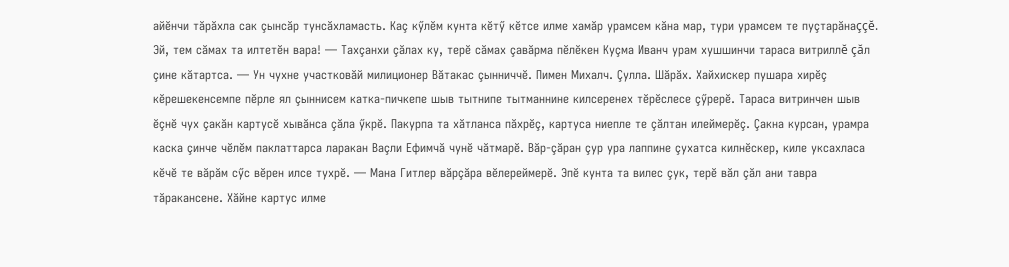айĕнчи тăрăхла сак çынсăр тунсăхламасть. Каç кӳлĕм кунта кĕтӳ кĕтсе илме хамăр урамсем кăна мар, тури урамсем те пуçтарăнаççĕ. Эй, тем сăмах та илтетĕн вара! — Тахçанхи çăлах ку, терĕ сăмах çавăрма пĕлĕкен Куçма Иванч урам хушшинчи тараса витриллĕ çăл çине кăтартса. — Ун чухне участковăй милиционер Вăтакас çынниччĕ. Пимен Михалч. Çулла. Шăрăх. Хайхискер пушара хирĕç кĕрешекенсемпе пĕрле ял çыннисем катка-пичкепе шыв тытнипе тытманнине килсеренех тĕрĕслесе çӳрерĕ. Тараса витринчен шыв ĕçнĕ чух çакăн картусĕ хывăнса çăла ӳкрĕ. Пакурпа та хăтланса пăхрĕç, картуса ниепле те çăлтан илеймерĕç. Çакна курсан, урамра каска çинче чĕлĕм паклаттарса ларакан Ваçли Ефимчă чунĕ чăтмарĕ. Вăр-çăран çур ура лаппине çухатса килнĕскер, киле уксахласа кĕчĕ те вăрăм сӳс вĕрен илсе тухрĕ. — Мана Гитлер вăрçăра вĕлереймерĕ. Эпĕ кунта та вилес çук, терĕ вăл çăл ани тавра тăракансене. Хăйне картус илме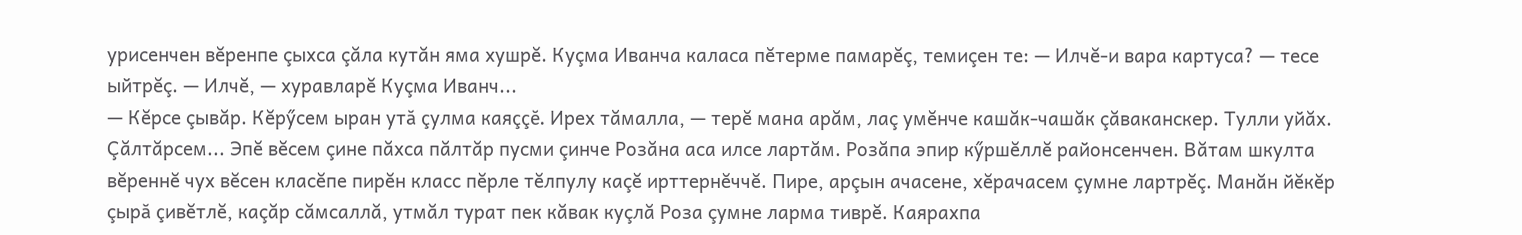урисенчен вĕренпе çыхса çăла кутăн яма хушрĕ. Куçма Иванча каласа пĕтерме памарĕç, темиçен те: — Илчĕ-и вара картуса? — тесе ыйтрĕç. — Илчĕ, — хуравларĕ Куçма Иванч...
— Кĕрсе çывăр. Кĕрӳсем ыран утă çулма каяççĕ. Ирех тăмалла, — терĕ мана арăм, лаç умĕнче кашăк-чашăк çăваканскер. Тулли уйăх. Çăлтăрсем... Эпĕ вĕсем çине пăхса пăлтăр пусми çинче Розăна аса илсе лартăм. Розăпа эпир кӳршĕллĕ районсенчен. Вăтам шкулта вĕреннĕ чух вĕсен класĕпе пирĕн класс пĕрле тĕлпулу каçĕ ирттернĕччĕ. Пире, арçын ачасене, хĕрачасем çумне лартрĕç. Манăн йĕкĕр çырă çивĕтлĕ, каçăр сăмсаллă, утмăл турат пек кăвак куçлă Роза çумне ларма тиврĕ. Каярахпа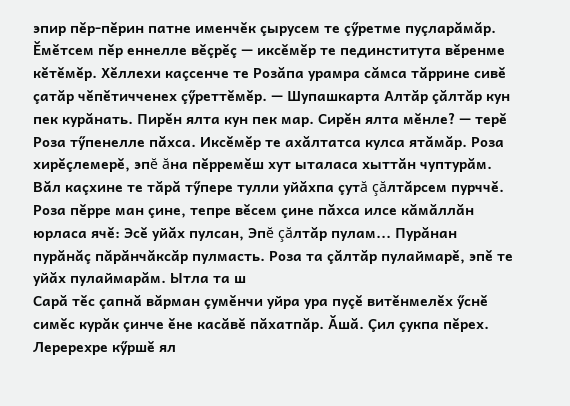эпир пĕр-пĕрин патне именчĕк çырусем те çӳретме пуçларăмăр. Ĕмĕтсем пĕр еннелле вĕçрĕç — иксĕмĕр те пединститута вĕренме кĕтĕмĕр. Хĕллехи каçсенче те Розăпа урамра сăмса тăррине сивĕ çатăр чĕпĕтичченех çӳреттĕмĕр. — Шупашкарта Алтăр çăлтăр кун пек курăнать. Пирĕн ялта кун пек мар. Сирĕн ялта мĕнле? — терĕ Роза тӳпенелле пăхса. Иксĕмĕр те ахăлтатса кулса ятăмăр. Роза хирĕçлемерĕ, эпĕ ăна пĕрремĕш хут ыталаса хыттăн чуптурăм. Вăл каçхине те тăрă тӳпере тулли уйăхпа çутă çăлтăрсем пурччĕ. Роза пĕрре ман çине, тепре вĕсем çине пăхса илсе кăмăллăн юрласа ячĕ: Эсĕ уйăх пулсан, Эпĕ çăлтăр пулам... Пурăнан пурăнăç пăрăнчăксăр пулмасть. Роза та çăлтăр пулаймарĕ, эпĕ те уйăх пулаймарăм. Ытла та ш
Сарă тĕс çапнă вăрман çумĕнчи уйра ура пуçĕ витĕнмелĕх ӳснĕ симĕс курăк çинче ĕне касăвĕ пăхатпăр. Ăшă. Çил çукпа пĕрех. Леререхре кӳршĕ ял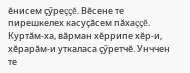ĕнисем çӳреççĕ. Вĕсене те пирешкелех касуçăсем пăхаççĕ. Куртăм-ха, вăрман хĕррипе хĕр-и, хĕрарăм-и уткаласа çӳретчĕ. Унччен те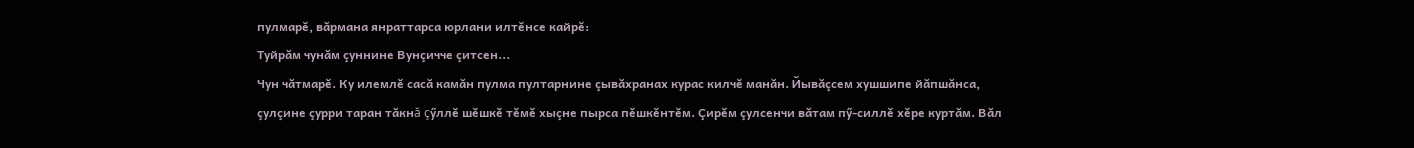пулмарĕ, вăрмана янраттарса юрлани илтĕнсе кайрĕ:
Туйрăм чунăм çуннине Вунçичче çитсен...
Чун чăтмарĕ. Ку илемлĕ сасă камăн пулма пултарнине çывăхранах курас килчĕ манăн. Йывăçсем хушшипе йăпшăнса, çулçине çурри таран тăкнă çӳллĕ шĕшкĕ тĕмĕ хыçне пырса пĕшкĕнтĕм. Çирĕм çулсенчи вăтам пӳ-силлĕ хĕре куртăм. Вăл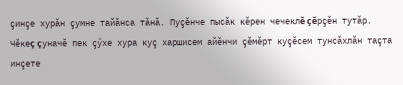çинçе хурăн çумне тайăнса тăнă. Пуçĕнче пысăк кĕрен чечеклĕ çĕрçĕн тутăр. Чĕкеç çуначĕ пек çӳхе хура куç харшисем айĕнчи çĕмĕрт куçĕсем тунсăхлăн таçта инçете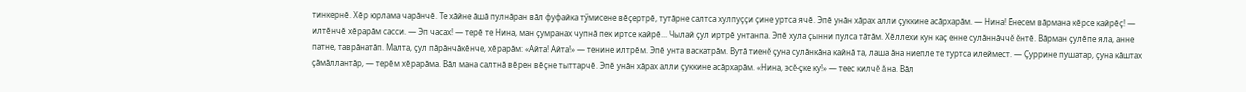тинкернĕ. Хĕр юрлама чарăнчĕ. Те хăйне ăшă пулнăран вăл фуфайка тӳмисене вĕçертрĕ, тутăрне салтса хулпуççи çине уртса ячĕ. Эпĕ унăн хăрах алли çуккине асăрхарăм. — Нина! Ĕнесем вăрмана кĕрсе кайрĕç! — илтĕнчĕ хĕрарăм сасси. — Эп часах! — терĕ те Нина, ман çумранах чупнă пек иртсе кайрĕ... Чылай çул иртрĕ унтанпа. Эпĕ хула çынни пулса тăтăм. Хĕллехи кун каç енне сулăннăччĕ ĕнтĕ. Вăрман çулĕпе яла, анне патне, таврăнатăп. Малта, çул пăрăнчăкĕнче, хĕрарăм: «Айта! Айта!» — тенине илтрĕм. Эпĕ унта васкатрăм. Вутă тиенĕ çуна сулăнкăна кайнă та, лаша ăна ниепле те туртса илеймест. — Çуррине пушатар, çуна кăштах çăмăллантăр, — терĕм хĕрарăма. Вăл мана салтнă вĕрен вĕçне тыттарчĕ. Эпĕ унăн хăрах алли çуккине асăрхарăм. «Нина, эсĕ-çке ку!» — теес килчĕ ăна. Вăл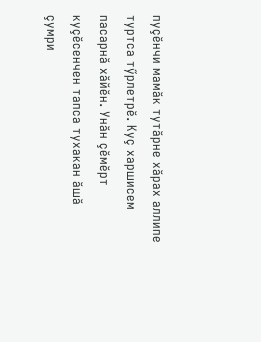пуçĕнчи мамăк тутăрне хăрах аллипе туртса тӳрлетрĕ. Куç харшисем пасарнă хăйĕн. Унăн çĕмĕрт куçĕсенчен тапса тухакан ăшă çумри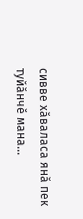сивве хăваласа янă пек туйăнчĕ мана...